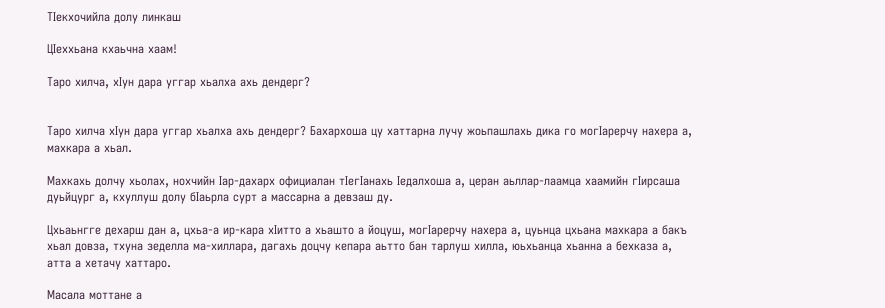ТIекхочийла долу линкаш

ЦIеххьана кхаьчна хаам!

Таро хилча, хIун дара уггар хьалха ахь дендерг?


Таро хилча хIун дара уггар хьалха ахь дендерг? Бахархоша цу хаттарна лучу жоьпашлахь дика го могIарерчу нахера а, махкара а хьал.

Махкахь долчу хьолах, нохчийн Iар-дахарх официалан тIегIанахь Iедалхоша а, церан аьллар-лаамца хаамийн гIирсаша дуьйцург а, кхуллуш долу бIаьрла сурт а массарна а девзаш ду.

Цхьаьнгге дехарш дан а, цхьа-а ир-кара хIитто а хьашто а йоцуш, могIарерчу нахера а, цуьнца цхьана махкара а бакъ хьал довза, тхуна зеделла ма-хиллара, дагахь доцчу кепара аьтто бан тарлуш хилла, юьхьанца хьанна а бехказа а, атта а хетачу хаттаро.

Масала моттане а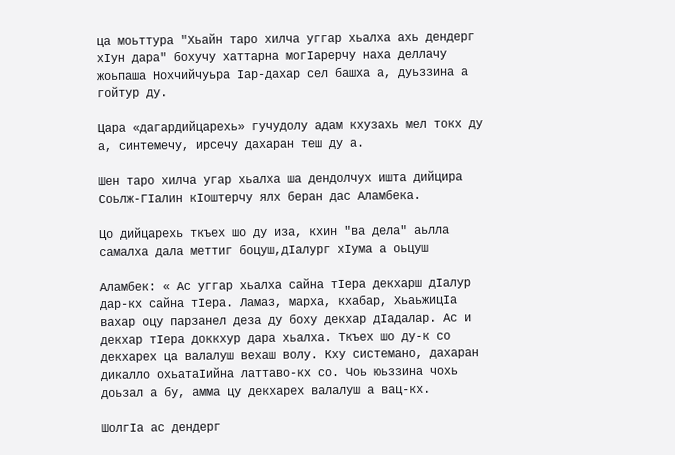ца моьттура "Хьайн таро хилча уггар хьалха ахь дендерг хIун дара" бохучу хаттарна могIарерчу наха деллачу жоьпаша Нохчийчуьра Iар-дахар сел башха а, дуьззина а гойтур ду.

Цара «дагардийцарехь» гучудолу адам кхузахь мел токх ду а, синтемечу, ирсечу дахаран теш ду а.

Шен таро хилча угар хьалха ша дендолчух ишта дийцира Соьлж-ГIалин кIоштерчу ялх беран дас Аламбека.

Цо дийцарехь ткъех шо ду иза, кхин "ва дела" аьлла самалха дала меттиг боцуш,дIалург хIума а оьцуш

Аламбек: « Ас уггар хьалха сайна тIера декхарш дIалур дар-кх сайна тIера. Ламаз, марха, кхабар, ХьаьжицIа вахар оцу парзанел деза ду боху декхар дIадалар. Ас и декхар тIера доккхур дара хьалха. Ткъех шо ду-к со декхарех ца валалуш вехаш волу. Кху системано, дахаран дикалло охьатаIийна латтаво-кх со. Чоь юьззина чохь доьзал а бу, амма цу декхарех валалуш а вац-кх.

ШолгIа ас дендерг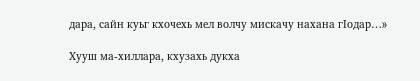дара, сайн куьг кхочехь мел волчу мискачу нахана гIодар…»

Хууш ма-хиллара, кхузахь дукха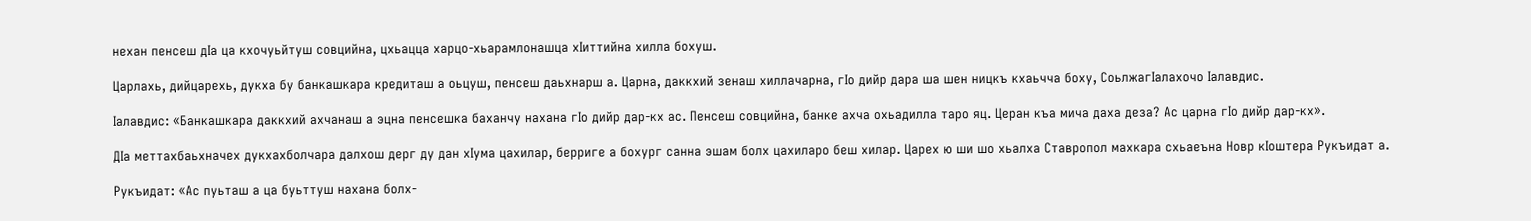нехан пенсеш дIа ца кхочуьйтуш совцийна, цхьацца харцо-хьарамлонашца хIиттийна хилла бохуш.

Царлахь, дийцарехь, дукха бу банкашкара кредиташ а оьцуш, пенсеш даьхнарш а. Царна, даккхий зенаш хиллачарна, гIо дийр дара ша шен ницкъ кхаьчча боху, СоьлжагIалахочо Iалавдис.

Iалавдис: «Банкашкара даккхий ахчанаш а эцна пенсешка баханчу нахана гIо дийр дар-кх ас. Пенсеш совцийна, банке ахча охьадилла таро яц. Церан къа мича даха деза? Ас царна гIо дийр дар-кх».

ДIа меттахбаьхначех дукхахболчара далхош дерг ду дан хIума цахилар, берриге а бохург санна эшам болх цахиларо беш хилар. Царех ю ши шо хьалха Ставропол махкара схьаеъна Новр кIоштера Рукъидат а.

Рукъидат: «Ас пуьташ а ца буьттуш нахана болх-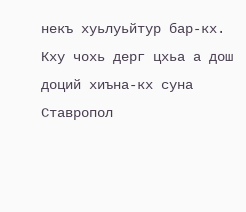некъ хуьлуьйтур бар-кх. Кху чохь дерг цхьа а дош доций хиъна-кх суна Ставропол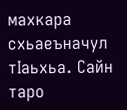махкара схьаеъначул тIаьхьа. Сайн таро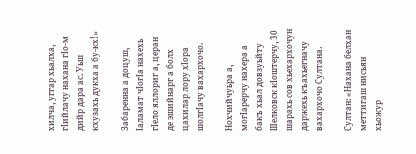хилча, уггар хьалха, гIийлачу нахана гIо-м дийр дара ас. Уьш кхузахь дукха а бу-кх!»

Забаренна а доцуш, Iаламат чIогIа нахехь гIело яллориг а, церан де эшийнарг а болх цахилар лору хIора шолгIачу вахархочо.

Нохчийчуьра а, могIарерчу нахера а бакъ хьал довзуьйту Шелковск кIоштерчу, 30 шарахь сов хьехархочун даржехь къахьегначу вахархочо Султана.

Султан: «Нахана белхан меттигаш нисьян хьожур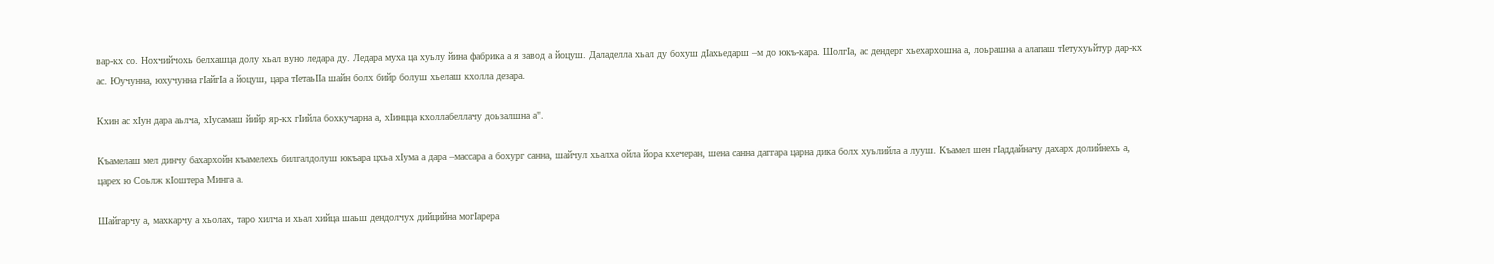вар-кх со. Нохчийчохь белхашца долу хьал вуно ледара ду. Ледара муха ца хуьлу йина фабрика а я завод а йоцуш. Даладелла хьал ду бохуш дIахьедарш –м до юкъ-кара. ШолгIа, ас дендерг хьехархошна а, лоьрашна а алапаш тIетухуьйтур дар-кх ас. Юучунна, юхучунна гIайгIа а йоцуш, цара тIетаьIIа шайн болх бийр болуш хьелаш кхолла дезара.

Кхин ас хIун дара аьлча, хIусамаш йийр яр-кх гIийла бохкучарна а, хIинцца кхоллабеллачу доьзалшна а".

Къамелаш мел динчу бахархойн къамелехь билгалдолуш юкъара цхьа хIума а дара –массара а бохург санна, шайчул хьалха ойла йора кхечеран, шена санна даггара царна дика болх хуьлийла а лууш. Къамел шен гIаддайначу дахарх долийнехь а, царех ю Соьлж кIоштера Минга а.

Шайгарчу а, махкарчу а хьолах, таро хилча и хьал хийца шаьш дендолчух дийцийна могIарера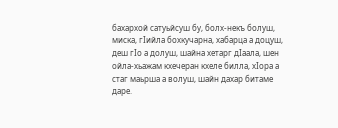бахархой сатуьйсуш бу, болх-некъ болуш, миска, гIийла бохкучарна, хабарца а доцуш, деш гIо а долуш, шайна хетарг дIаала, шен ойла-хьажам кхечеран кхеле билла, хIора а стаг маьрша а волуш, шайн дахар битаме даре.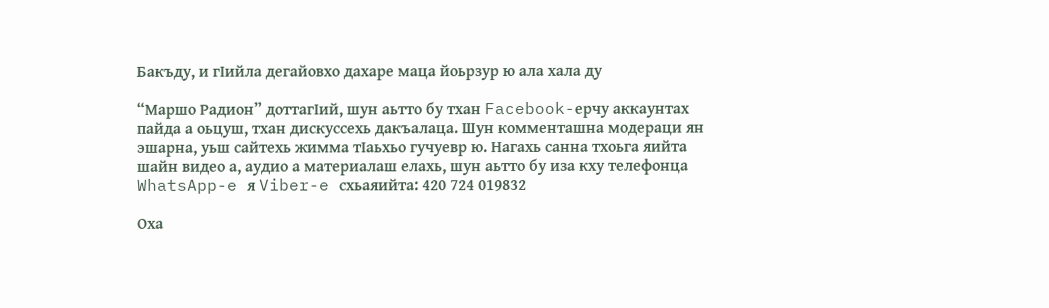Бакъду, и гIийла дегайовхо дахаре маца йоьрзур ю ала хала ду

“Маршо Радион” доттагIий, шун аьтто бу тхан Facebook-ерчу аккаунтах пайда а оьцуш, тхан дискуссехь дакъалаца. Шун комменташна модераци ян эшарна, уьш сайтехь жимма тIаьхьо гучуевр ю. Нагахь санна тхоьга яийта шайн видео а, аудио а материалаш елахь, шун аьтто бу иза кху телефонца WhatsApp-e я Viber-e схьаяийта: 420 724 019832

Оха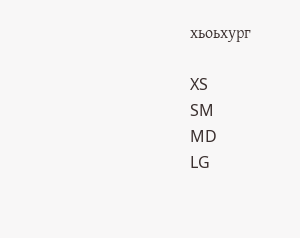хьоьхург

XS
SM
MD
LG